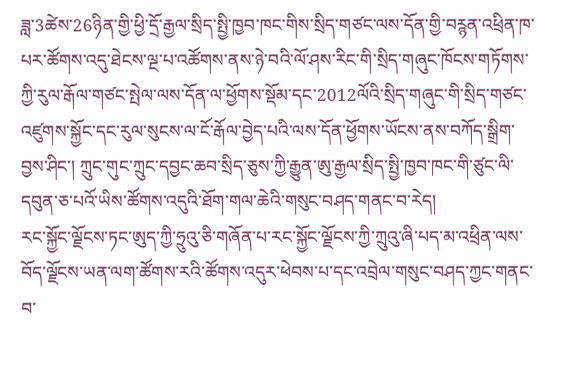ཟླ་3ཚེས་26ཉིན་གྱི་ཕྱི་དྲོ་རྒྱལ་སྲིད་སྤྱི་ཁྱབ་ཁང་གིས་སྲིད་གཙང་ལས་དོན་གྱི་བཪྙན་འཕྲིན་ཁ་པར་ཚོགས་འདུ་ཐེངས་ལྔ་པ་འཚོགས་ནས་ཉེ་བའི་ལོ་ཤས་རིང་གི་སྲིད་གཞུང་ཁོངས་གཏོགས་ཀྱི་རུལ་རྒོལ་གཙང་སྤེལ་ལས་དོན་ལ་ཕྱོགས་སྡོམ་དང་2012ལོའི་སྲིད་གཞུང་གི་སྲིད་གཙང་འཛུགས་སྐྱོང་དང་རུལ་སུངས་ལ་ངོ་རྒོལ་བྱེད་པའི་ལས་དོན་ཕྱོགས་ཡོངས་ནས་བཀོད་སྒྲིག་བྱས་ཤིང་། ཀྲུང་གུང་ཀྲུང་དབྱང་ཆབ་སྲིད་ཅུས་ཀྱི་རྒྱུན་ཨུ་རྒྱལ་སྲིད་སྤྱི་ཁྱབ་ཁང་གི་ཙུང་ལི་དབུན་ཅ་པའོ་ཡིས་ཚོགས་འདུའི་ཐོག་གལ་ཆེའི་གསུང་བཤད་གནང་བ་རེད།
རང་སྐྱོང་ལྗོངས་ཏང་ཨུད་ཀྱི་ཧྲུའུ་ཅི་གཞོན་པ་རང་སྐྱོང་ལྗོངས་ཀྱི་ཀྲུའུ་ཞི་པད་མ་འཕྲིན་ལས་བོད་ལྗོངས་ཡན་ལག་ཚོགས་རའི་ཚོགས་འདུར་ཕེབས་པ་དང་འབྲེལ་གསུང་བཤད་ཀྱང་གནང་བ་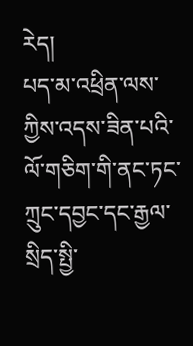རེད།
པད་མ་འཕྲིན་ལས་ཀྱིས་འདས་ཟིན་པའི་ལོ་གཅིག་གི་ནང་ཏང་ཀྲུང་དབྱང་དང་རྒྱལ་སྲིད་སྤྱི་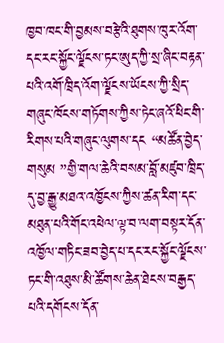ཁྱབ་ཁང་གི་བྱམས་བརྩེའི་ཐུགས་ཁུར་འོག་དང་རང་སྐྱོང་ལྗོངས་ཏང་ཨུད་ཀྱི་སྲ་ཞིང་བརྟན་པའི་འགོ་ཁྲིད་འོག་ལྗོངས་ཡོངས་ཀྱི་སྲིད་གཞུང་ཁོངས་གཏོགས་ཀྱིས་ཏེང་ཞའོ་ཕིང་གི་རིགས་པའི་གཞུང་ལུགས་དང “མཚོན་བྱེད་གསུམ ”གྱི་གལ་ཆེའི་བསམ་བློ་མཛུབ་ཁྲིད་དུ་བྱ་རྒྱུ་མཐའ་འཁྱོངས་ཀྱིས་ཚན་རིག་དང་མཐུན་པའི་གོང་འཕེལ་ལྟ་བ་ལག་བསྟར་དོན་འཁྱོལ་གཏིང་ཟབ་བྱེད་པ་དང་རང་སྐྱོང་ལྗོངས་ཏང་གི་འཐུས་མི་ཚོགས་ཆེན་ཐེངས་བརྒྱད་པའི་དགོངས་དོན་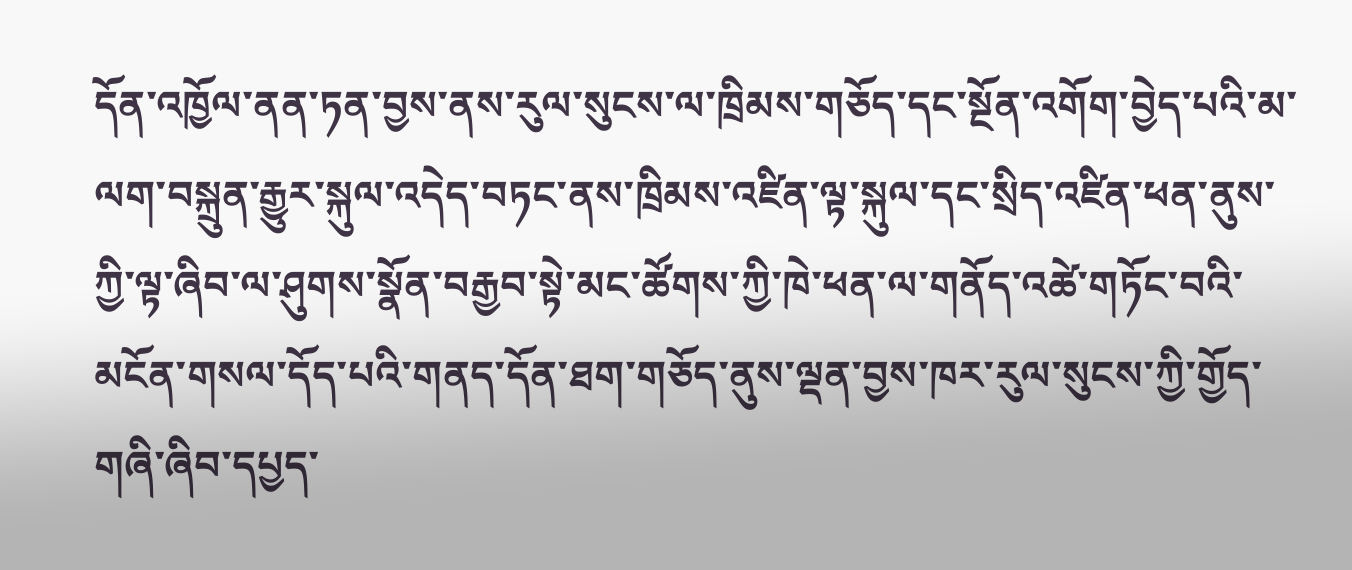དོན་འཁྱོལ་ནན་ཏན་བྱས་ནས་རུལ་སུངས་ལ་ཁྲིམས་གཅོད་དང་སྔོན་འགོག་བྱེད་པའི་མ་ལག་བསྐྲུན་རྒྱུར་སྐུལ་འདེད་བཏང་ནས་ཁྲིམས་འཛིན་ལྟ་སྐུལ་དང་སྲིད་འཛིན་ཕན་ནུས་ཀྱི་ལྟ་ཞིབ་ལ་ཤུགས་སྣོན་བརྒྱབ་སྟེ་མང་ཚོགས་ཀྱི་ཁེ་ཕན་ལ་གནོད་འཚེ་གཏོང་བའི་མངོན་གསལ་དོད་པའི་གནད་དོན་ཐག་གཅོད་ནུས་ལྡན་བྱས་ཁར་རུལ་སུངས་ཀྱི་གྱོད་གཞི་ཞིབ་དཔྱད་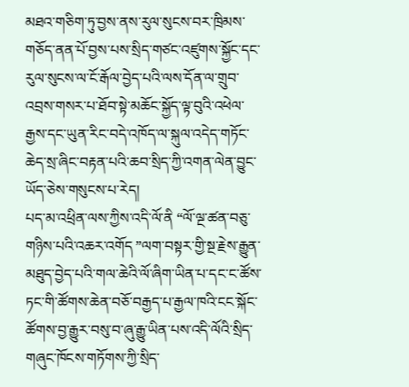མཐའ་གཅིག་ཏུ་བྱས་ནས་རུལ་སུངས་བར་ཁྲིམས་གཅོད་ནན་པོ་བྱས་པས་སྲིད་གཙང་འཛུགས་སྐྱོང་དང་རུལ་སུངས་ལ་ངོ་རྒོལ་བྱེད་པའི་ལས་དོན་ལ་གྲུབ་འབྲས་གསར་པ་ཐོབ་སྟེ་མཆོང་སྐྱོད་ལྟ་བུའི་འཕེལ་རྒྱས་དང་ཡུན་རིང་བདེ་འཁོད་ལ་སྐུལ་འདེད་གཏོང་ཆེད་སྲ་ཞིང་བརྟན་པའི་ཆབ་སྲིད་ཀྱི་འགན་ལེན་བྱུང་ཡོད་ཅེས་གསུངས་པ་རེད།
པད་མ་འཕྲིན་ལས་ཀྱིས་འདི་ལོ་ནི “ལོ་ལྔ་ཚན་བཅུ་གཉིས་པའི་འཆར་འགོད ”ལག་བསྟར་གྱི་སྔ་རྗེས་རྒྱུན་མཐུད་བྱེད་པའི་གལ་ཆེའི་ལོ་ཞིག་ཡིན་པ་དང་ང་ཚོས་ཏང་གི་ཚོགས་ཆེན་བཅོ་བརྒྱད་པ་རྒྱལ་ཁའི་ངང་སྐོང་ཚོགས་བྱ་རྒྱུར་བསུ་བ་ཞུ་རྒྱུ་ཡིན་པས་འདི་ལོའི་སྲིད་གཞུང་ཁོངས་གཏོགས་ཀྱི་སྲིད་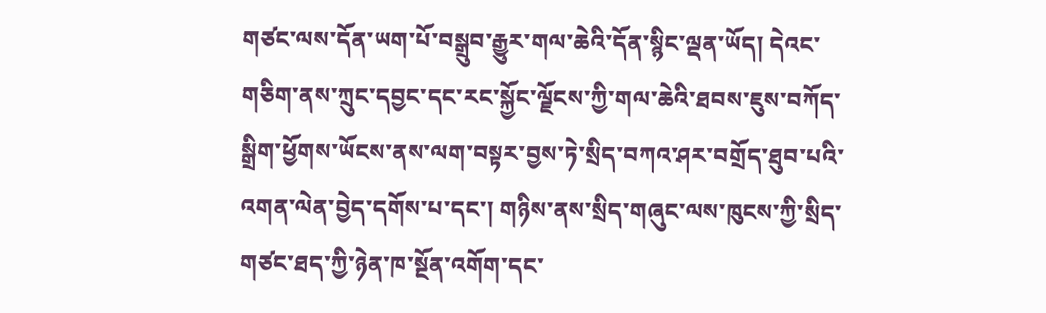གཙང་ལས་དོན་ཡག་པོ་བསྒྲུབ་རྒྱུར་གལ་ཆེའི་དོན་སྙིང་ལྡན་ཡོད། དེའང་གཅིག་ནས་ཀྲུང་དབྱང་དང་རང་སྐྱོང་ལྗོངས་ཀྱི་གལ་ཆེའི་ཐབས་ཇུས་བཀོད་སྒྲིག་ཕྱོགས་ཡོངས་ནས་ལག་བསྟར་བྱས་ཏེ་སྲིད་བཀའ་ཤར་བགྲོད་ཐུབ་པའི་འགན་ལེན་བྱེད་དགོས་པ་དང་། གཉིས་ནས་སྲིད་གཞུང་ལས་ཁུངས་ཀྱི་སྲིད་གཙང་ཐད་ཀྱི་ཉེན་ཁ་སྔོན་འགོག་དང་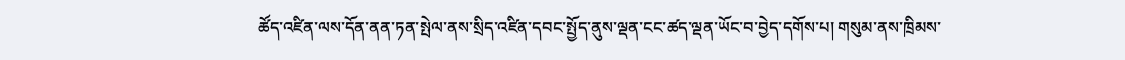ཚོད་འཛིན་ལས་དོན་ནན་ཏན་སྤེལ་ནས་སྲིད་འཛིན་དབང་སྤྱོད་ནུས་ལྡན་ངང་ཚད་ལྡན་ཡོང་བ་བྱེད་དགོས་པ། གསུམ་ནས་ཁྲིམས་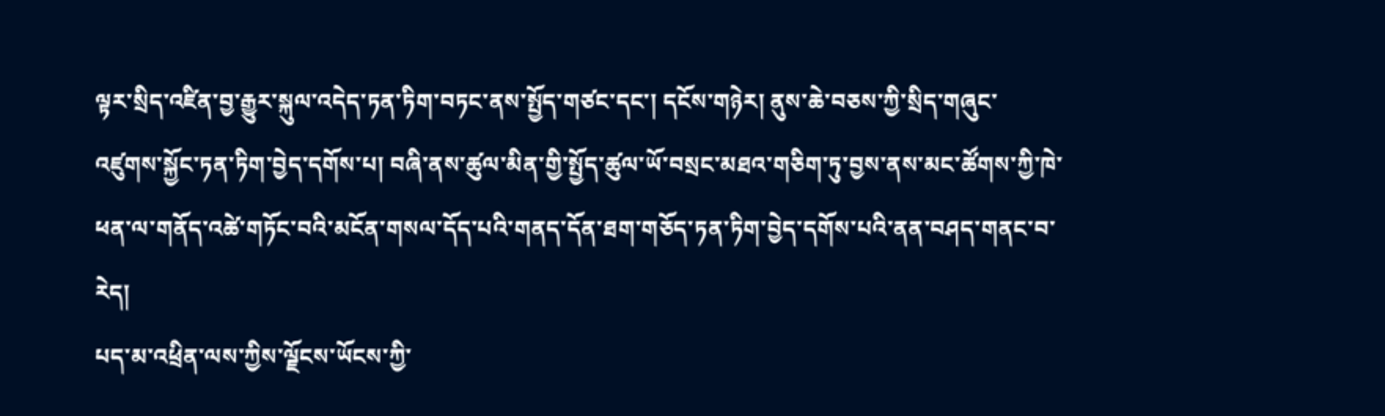ལྟར་སྲིད་འཛིན་བྱ་རྒྱུར་སྐུལ་འདེད་ཏན་ཏིག་བཏང་ནས་སྤྱོད་གཙང་དང་། དངོས་གཉེར། ནུས་ཆེ་བཅས་ཀྱི་སྲིད་གཞུང་འཛུགས་སྐྱོང་ཏན་ཏིག་བྱེད་དགོས་པ། བཞི་ནས་ཚུལ་མིན་གྱི་སྤྱོད་ཚུལ་ཡོ་བསྲང་མཐའ་གཅིག་ཏུ་བྱས་ནས་མང་ཚོགས་ཀྱི་ཁེ་ཕན་ལ་གནོད་འཚེ་གཏོང་བའི་མངོན་གསལ་དོད་པའི་གནད་དོན་ཐག་གཅོད་ཏན་ཏིག་བྱེད་དགོས་པའི་ནན་བཤད་གནང་བ་རེད།
པད་མ་འཕྲིན་ལས་ཀྱིས་ལྗོངས་ཡོངས་ཀྱི་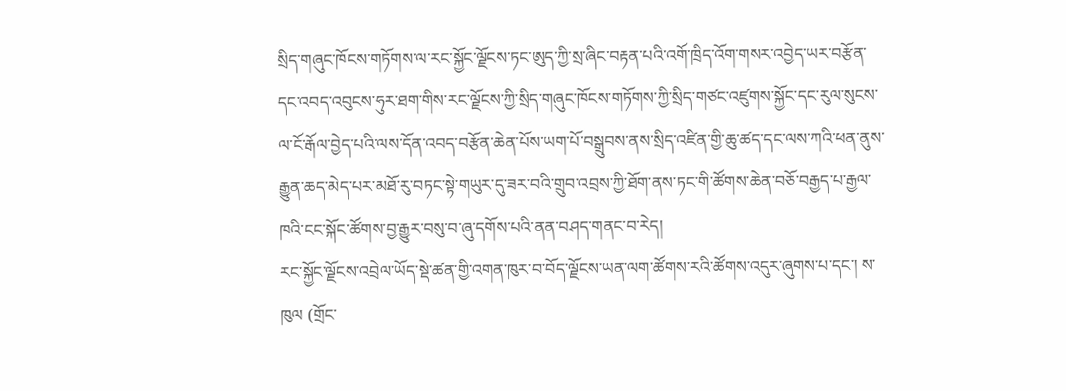སྲིད་གཞུང་ཁོངས་གཏོགས་ལ་རང་སྐྱོང་ལྗོངས་ཏང་ཨུད་ཀྱི་སྲ་ཞིང་བརྟན་པའི་འགོ་ཁྲིད་འོག་གསར་འབྱེད་ཡར་བརྩོན་དང་འབད་འབུངས་ཧུར་ཐག་གིས་རང་ལྗོངས་ཀྱི་སྲིད་གཞུང་ཁོངས་གཏོགས་ཀྱི་སྲིད་གཙང་འཛུགས་སྐྱོང་དང་རུལ་སུངས་ལ་ངོ་རྒོལ་བྱེད་པའི་ལས་དོན་འབད་བརྩོན་ཆེན་པོས་ཡག་པོ་བསྒྲུབས་ནས་སྲིད་འཛིན་གྱི་ཆུ་ཚད་དང་ལས་ཀའི་ཕན་ནུས་རྒྱུན་ཆད་མེད་པར་མཐོ་རུ་བཏང་སྟེ་གཡུར་དུ་ཟར་བའི་གྲུབ་འབྲས་ཀྱི་ཐོག་ནས་ཏང་གི་ཚོགས་ཆེན་བཅོ་བརྒྱད་པ་རྒྱལ་ཁའི་ངང་སྐོང་ཚོགས་བྱ་རྒྱུར་བསུ་བ་ཞུ་དགོས་པའི་ནན་བཤད་གནང་བ་རེད།
རང་སྐྱོང་ལྗོངས་འབྲེལ་ཡོད་སྡེ་ཚན་གྱི་འགན་ཁུར་བ་བོད་ལྗོངས་ཡན་ལག་ཚོགས་རའི་ཚོགས་འདུར་ཞུགས་པ་དང་། ས་ཁུལ (གྲོང་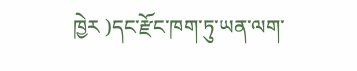ཁྱེར )དང་རྫོང་ཁག་ཏུ་ཡན་ལག་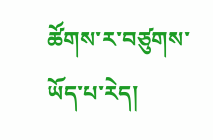ཚོགས་ར་བཙུགས་ཡོད་པ་རེད།